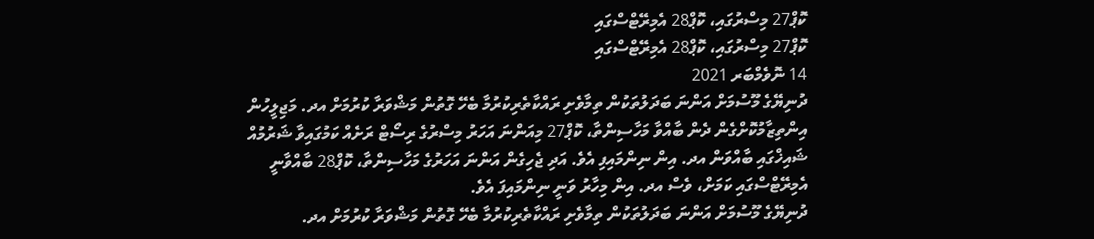ކޮޕް27 މިސްރުގައި، ކޮޕް28 އެމިރޭޓްސްގައި
ކޮޕް27 މިސްރުގައި، ކޮޕް28 އެމިރޭޓްސްގައި
14 ނޮވެމްބަރ 2021
ދުނިޔޭގެ މޫސުމަށް އަންނަ ބަދަލުތަކުން ތިމާވެށި ރައްކާތެރިކުރުމާ ބެހޭ ގޮތުން މަޝްވަރާ ކުރުމަށް އދ. މަޖިލީހުން އިންތިޒާމުކޮށްގެން ދެން ބާއްވާ މަހާސިންތާ، ކޮޕް27 މިއަންނަ އަހަރު މިސްރުގެ ރިސޯޓް ރަށެއް ކަމުގައިވާ ޝަރުމުއް ޝައިޚްގައި ބާއްވަން އދ. އިން ނިންމައިފި އެވެ. އަދި ޖެހިގެން އަންނަ އަހަރުގެ މަހާސިންތާ، ކޮޕް28 ބާއްވާނީ އެމިރޭޓްސްގައި ކަމަށް، ވެސް އދ. އިން މިހާރު ވަނީ ނިންމައިފަ އެވެ.
ދުނިޔޭގެ މޫސުމަށް އަންނަ ބަދަލުތަކުން ތިމާވެށި ރައްކާތެރިކުރުމާ ބެހޭ ގޮތުން މަޝްވަރާ ކުރުމަށް އދ.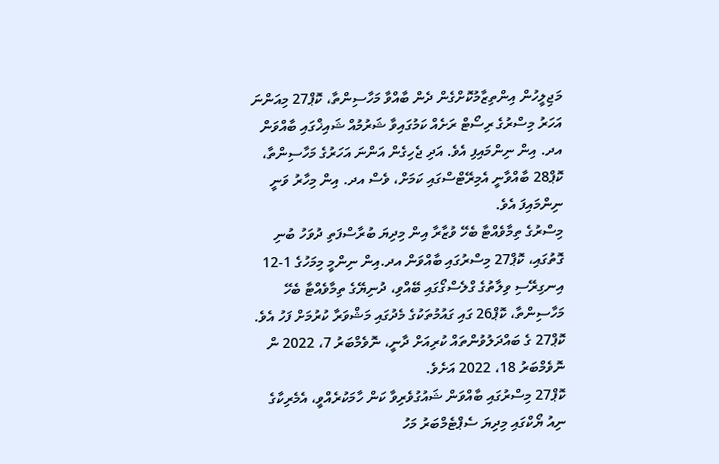މަޖިލީހުން އިންތިޒާމުކޮށްގެން ދެން ބާއްވާ މަހާސިންތާ، ކޮޕް27 މިއަންނަ އަހަރު މިސްރުގެ ރިސޯޓް ރަށެއް ކަމުގައިވާ ޝަރުމުއް ޝައިޚްގައި ބާއްވަން އދ. އިން ނިންމައިފި އެވެ. އަދި ޖެހިގެން އަންނަ އަހަރުގެ މަހާސިންތާ، ކޮޕް28 ބާއްވާނީ އެމިރޭޓްސްގައި ކަމަށް، ވެސް އދ. އިން މިހާރު ވަނީ ނިންމައިފަ އެވެ.
މިސްރުގެ ތިމާވެއްޓާ ބެހޭ ވުޒާރާ އިން މިދިޔަ ބުރާސްފަތި ދުވަހު ބުނި ގޮތުގައި، ކޮޕް27 މިސްރުގައި ބާއްވަން އދ.އިން ނިންމީ މިމަހުގެ 1-12 އިނގިރޭސި ވިލާތުގެ ގްލެސްގޯގައި ބޭއްވި، ދުނިޔޭގެ ތިމާވެއްޓާ ބެހޭ މަހާސިންތާ، ކޮޕް26 ގައި ގައުމުތަކުގެ މެދުގައި މަޝްވަރާ ކުރުމަށް ފަހު އެވެ. ކޮޕް27 ގެ ބައްދަލުވުންތައް ކުރިއަށް ދާނީ، ނޮވެމްބަރު 7، 2022 ން ނޮވެމްބަރު 18، 2022 އަށެވެ.
ކޮޕް27 މިސްރުގައި ބާއްވަން ޝައުގުވެރިވާ ކަން ހާމަކުރެއްވީ، އެމެރިކާގެ ނިއު ޔޯކްގައި މިދިޔަ ސެޕްޓެމްބަރު މަހު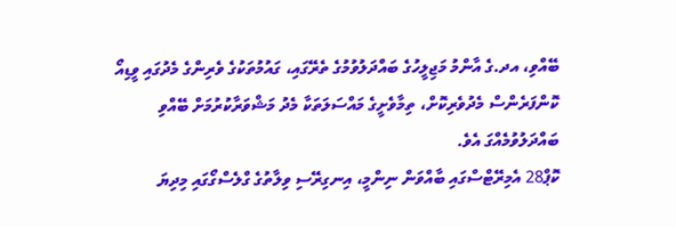ބޭއްވި، އދ.ގެ އާންމު މަޖިލީހުގެ ބައްދަލުވުމުގެ ތެރޭގައި، ގައުމުތަކުގެ ވެރިންގެ މެދުގައި ވީޑިއޯ ކޮންފަރެންސް މެދުވެރިކޮށް، ތިމާވެށީގެ މައްސަލަތަކާ މެދު މަޝްވަރާކުރުމަށް ބޭއްވި ބައްދަލުވުމެއްގަ އެވެ.
ކޮޕް28 އެމިރޭޓްސްގައި ބާއްވަން ނިންމީ، އިނގިރޭސި ވިލާތުގެ ގްލެސްގޯގައި މިދިޔަ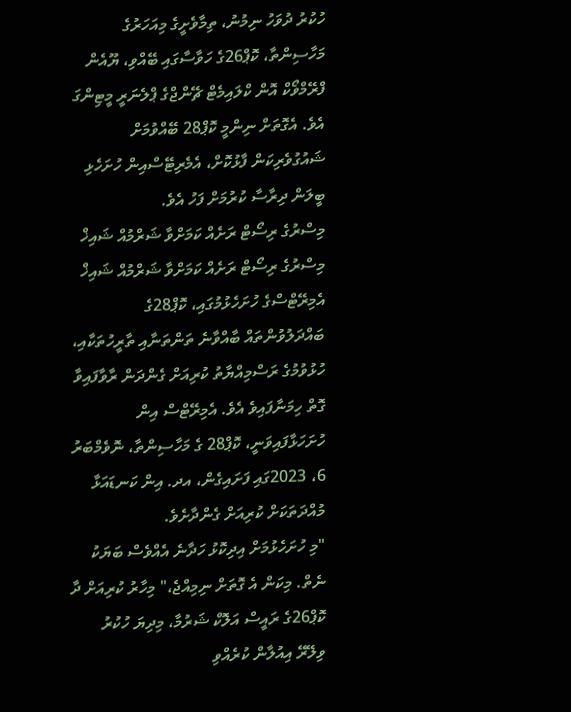ހުކުރު ދުވަހު ނިމުނު، ތިމާވެށީގެ މިއަހަރުގެ މަހާސިންތާ، ކޮޕް26ގެ ހަވާސާގައި ބޭއްވި، ޔޫއެން ފްރޭމްވޯކް އޮން ކްލައިމެޓް ޗޭންޖްގެ ޕްލެނަރީ މީޓިންގަ އެވެ. އެގޮތަށް ނިންމީ ކޮޕް28 ބޭއްވުމަށް ޝައުގުވެރިކަން ފާޅުކޮށް، އެމެރިޓޭސްއިން ހުށަހެޅި ބީލަން ދިރާސާ ކުރުމަށް ފަހު އެވެ.
މިސްރުގެ ރިސޯޓް ރަށެއް ކަމަށްވާ ޝަރްމުއް ޝައިޚް
މިސްރުގެ ރިސޯޓް ރަށެއް ކަމަށްވާ ޝަރްމުއް ޝައިޚް
އެމިރޭޓްސްގެ ހުށަހެޅުމުގައި، ކޮޕް28ގެ ބައްދަލުވުންތައް ބާއްވާނެ ތަންތަނާއި ތާރީހުތަކާއި، ހުޅުވުމުގެ ރަސްމިއްޔާތު ކުރިއަށް ގެންދަން ރާވާފައިވާ ގޮތް ހިމަނާފައިވެ އެވެ. އެމިރޭޓްސް އިން ހުށަހަޅާފައިވަނީ، ކޮޕް28 ގެ މަހާސިންތާ، ނޮވެމްބަރު 6، 2023ގައި ފަށައިގެން، އދ. އިން ކަނޑައަޅާ މުއްދަތަކަށް ކުރިއަށް ގެންދާށެވެ.
"މި ހުށަހެޅުމަށް އިދިކޮޅު ހަދާނެ އެއްވެސް ބަޔަކު ނެތް. މިކަން އެ ގޮތަށް ނިމިއްޖެ،" މިހާރު ކުރިއަށް ދާ ކޮޕް26ގެ ރައީސް އަލޮކް ޝަރުމާ، މިދިޔަ ހުކުރު ވިލޭރޭ އިއުލާން ކުރެއްވި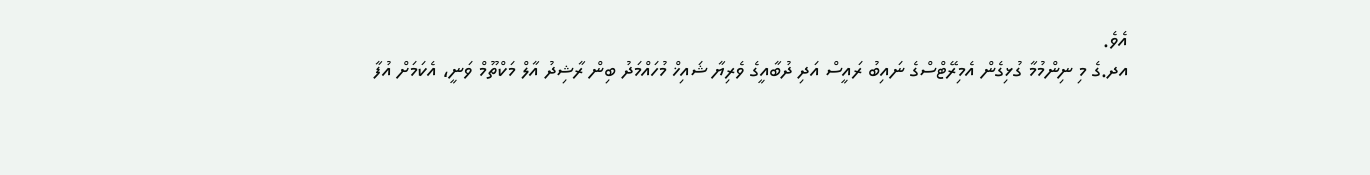އެވެ.
އދ.ގެ މި ނިންމުމާ ގުޅިގެން އެމިރޭޓްސްގެ ނައިބު ރައީސް އަދި ދުބާއީގެ ވެރިޔާ ޝައިޚް މުހައްމަދު ބިން ރާޝިދު އާލް މަކްތޫމް ވަނީ، އެކަމަށް އުފާ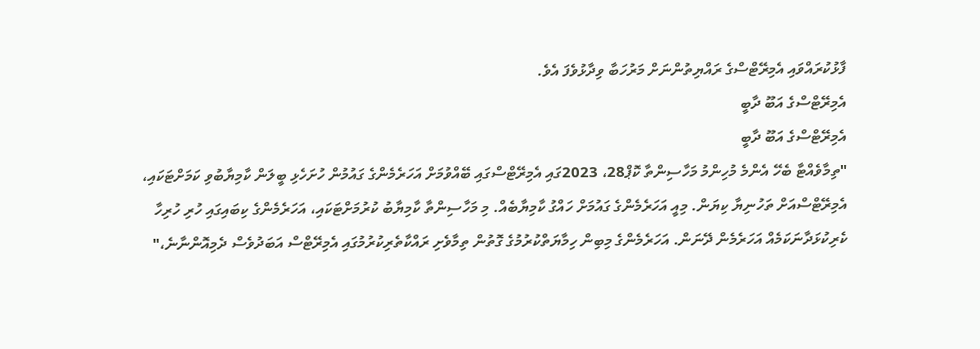ފާޅުކުރައްވައި އެމިރޭޓްސްގެ ރައްޔިތުންނަށް މަރުހަބާ ވިދާޅުވެފަ އެވެ.
އެމިރޭޓްސްގެ އަބޫ ދާބީ
އެމިރޭޓްސްގެ އަބޫ ދާބީ
"ތިމާވެއްޓާ ބެހޭ އެންމެ މުހިންމު މަހާސިންތާ ކޮޕް28، 2023ގައި އެމިރޭޓްސްގައި ބޭއްވުމަށް އަހަރެމެންގެ ގައުމުން ހުށަހެޅި ބީލަން ކާމިޔާބުވި ކަމަށްޓަކައި، އެމިރޭޓްސްއަށް ތަހުނިޔާ ކިޔަން. މިއީ އަހަރެމެންގެ ގައުމަށް ހައްގު ކާމިޔާބެއް. މި މަހާސިންތާ ކާމިޔާބު ކުރުމަށްޓަކައި، އަހަރެމެންގެ ކިބައިގައި ހުރި ހުރިހާ ކެރިކުޅަދާނަކަމެއް އަހަރެމެން ދޭނަން. އަހަރެމެންގެ މިބިން ހިމާޔަތްކުރުމުގެ ގޮތުން ތިމާވެށި ރައްކާތެރިކުރުމުގައި އެމިރޭޓްސް އަބަދުވެސް ދެމިއޮންނާނެ،"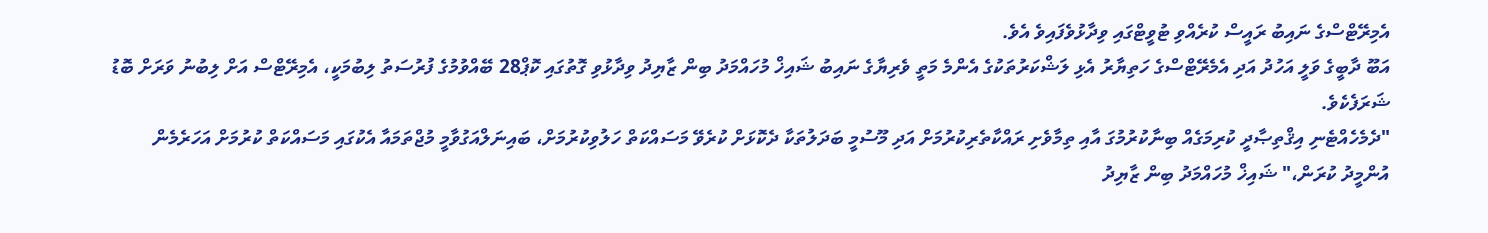އެމިރޭޓްސްގެ ނައިބު ރައީސް ކުރެއްވި ޓުވީޓްގައި ވިދާޅުވެފައިވެ އެވެ.
އަބޫ ދާބީގެ ވަލީ އަހުދު އަދި އެމެރޭޓްސްގެ ހަތިޔާރު އެޅި ލަޝްކަރުތަކުގެ އެންމެ މަތީ ވެރިޔާގެ ނައިބު ޝައިޚް މުހައްމަދު ބިން ޒާޔިދު ވިދާޅުވި ގޮތުގައި ކޮޕް28 ބޭއްވުމުގެ ފުރުސަތު ލިބުމަކީ، އެމިރޭޓްސް އަށް ލިބުނު ވަރަށް ބޮޑު ޝަރަފެކެވެ.
"ދެމެހެއްޓެނި އިޤްތިޞާދީ ކުރިމަގެއް ބިނާކުރުމުގަ އާއި ތިމާވެށި ރައްކާތެރިކުރުމަށް އަދި މޫސުމީ ބަދަލުތަކާ ދެކޮޅަށް ކުރެވޭ މަސައްކަތް ހަލުވިކުރުމަށް، ބައިނަލްއަގުވާމީ މުޖްތަމައާ އެކުގައި މަސައްކަތް ކުރުމަށް އަހަރެމެން އުންމީދު ކުރަން،" ޝައިޚް މުހައްމަދު ބިން ޒާޔިދު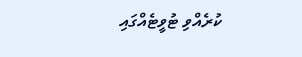ކުރެއްވި ޓުވީޓެއްގައި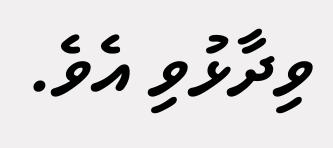ވިދާޅުވި އެވެ.